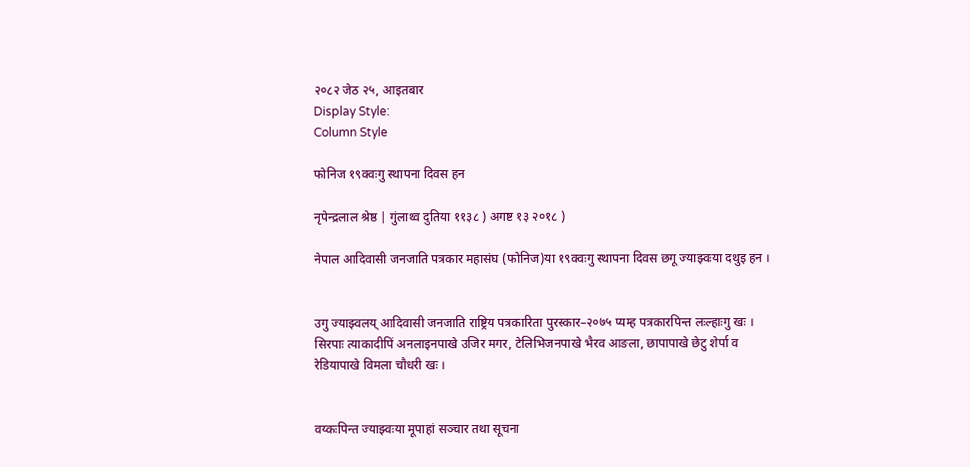२०८२ जेठ २५, आइतबार
Display Style:
Column Style

फोनिज १९क्वःगु स्थापना दिवस हन

नृपेन्द्रलाल श्रेष्ठ | गुंलाथ्व दुतिया ११३८ ) अगष्ट १३ २०१८ )

नेपाल आदिवासी जनजाति पत्रकार महासंघ (फोनिज)या १९क्वःगु स्थापना दिवस छगू ज्याझ्वःया दथुइ हन ।


उगु ज्याझ्वलय् आदिवासी जनजाति राष्ट्रिय पत्रकारिता पुरस्कार–२०७५ प्यम्ह पत्रकारपिन्त लःल्हाःगु खः । सिरपाः त्याकादीपिं अनलाइनपाखे उजिर मगर, टेलिभिजनपाखे भैरव आङला, छापापाखे छेटु शेर्पा व रेडियापाखे विमला चौधरी खः ।


वय्कःपिन्त ज्याझ्वःया मूपाहां सञ्चार तथा सूचना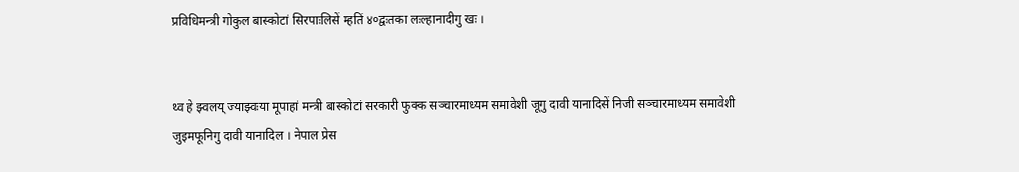प्रविधिमन्त्री गोकुल बास्कोटां सिरपाःलिसें म्हतिं ४०द्वःतका लःल्हानादीगु खः ।


थ्व हे झ्वलय् ज्याझ्वःया मूपाहां मन्त्री बास्कोटां सरकारी फुक्क सञ्चारमाध्यम समावेशी जूगु दावी यानादिसें निजी सञ्चारमाध्यम समावेशी जुइमफूनिगु दावी यानादिल । नेपाल प्रेस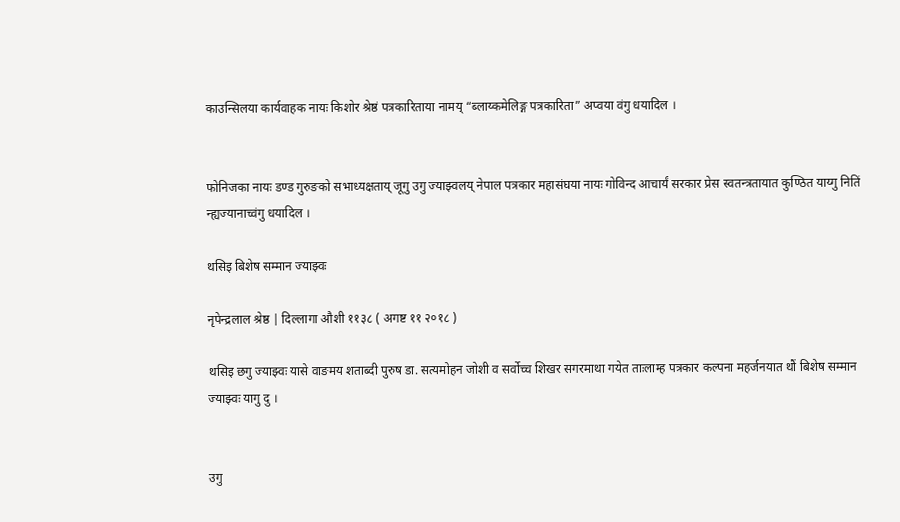काउन्सिलया कार्यवाहक नायः किशोर श्रेष्ठं पत्रकारिताया नामय् “ब्लाय्कमेलिङ्ग पत्रकारिता” अप्वया वंगु धयादिल ।


फोनिजका नायः डण्ड गुरुङको सभाध्यक्षताय् जूगु उगु ज्याझ्वलय् नेपाल पत्रकार महासंघया नायः गोविन्द आचार्यं सरकार प्रेस स्वतन्त्रतायात कुण्ठित याय्गु नितिं न्ह्यज्यानाच्वंगु धयादिल ।

थसिइ बिशेष सम्मान ज्याझ्वः

नृपेन्द्रलाल श्रेष्ठ | दिल्लागा औशी ११३८ ( अगष्ट ११ २०१८ )

थसिइ छगु ज्याझ्वः यासे वाङमय शताब्दी पुरुष डा. सत्यमोहन जोशी व सर्वोच्च शिखर सगरमाथा गयेत ताःलाम्ह पत्रकार कल्पना महर्जनयात थौं बिशेष सम्मान ज्याझ्वः यागु दु ।


उगु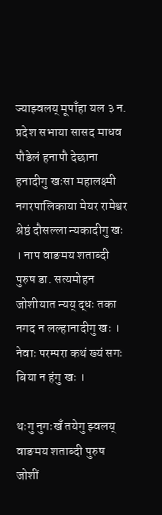ज्याझ्वलय् मूपाँहा यल ३ न. प्रदेश सभाया सासद माधव पौडेलं हनापौ देछाना हनादीगु खःसा महालक्ष्मी नगरपालिकाया मेयर रामेश्वर श्रेष्ठं दौसल्ला न्यकादीगु खः । नाप वाङमय शताब्दी पुरुष डा. सत्यमोहन जोशीयात न्यय् द्धः तका नगद न लल्हानादीगु खः । नेवाः परम्परा कथं ख्यं सगः बिया न हंगु खः ।

थःगु नुगःखँ तयेगु झ्वलय् वाङमय शताब्दी पुरुष जोशीं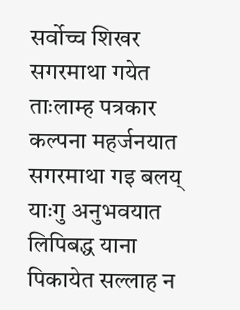सर्वोच्च शिखर सगरमाथा गयेत ताःलाम्ह पत्रकार कल्पना महर्जनयात सगरमाथा गइ बलय् याःगु अनुभवयात लिपिबद्ध याना पिकायेत सल्लाह न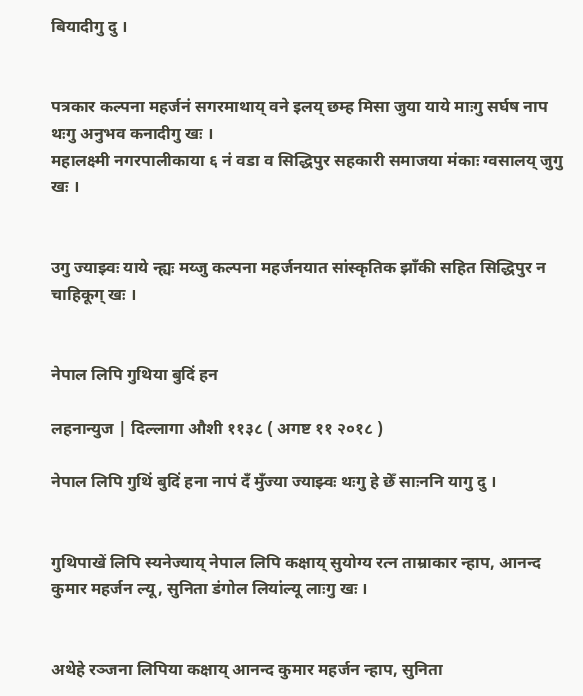बियादीगु दु ।


पत्रकार कल्पना महर्जनं सगरमाथाय् वने इलय् छम्ह मिसा जुया याये माःगु सर्घष नाप थःगु अनुभव कनादीगु खः ।
महालक्ष्मी नगरपालीकाया ६ नं वडा व सिद्धिपुर सहकारी समाजया मंकाः ग्वसालय् जुगु खः ।


उगु ज्याझ्वः याये न्ह्यः मय्जु कल्पना महर्जनयात सांस्कृतिक झाँकी सहित सिद्धिपुर न चाहिकूग् खः ।


नेपाल लिपि गुथिया बुदिं हन

लहनान्युज | दिल्लागा औशी ११३८ ( अगष्ट ११ २०१८ )

नेपाल लिपि गुथिं बुदिं हना नापं दँ मुँज्या ज्याझ्वः थःगु हे छेँ साःननि यागु दु ।


गुथिपाखें लिपि स्यनेज्याय् नेपाल लिपि कक्षाय् सुयोग्य रत्न ताम्राकार न्हाप, आनन्द कुमार महर्जन ल्यू, सुनिता डंगोल लियांल्यू लाःगु खः ।


अथेहे रञ्जना लिपिया कक्षाय् आनन्द कुमार महर्जन न्हाप, सुनिता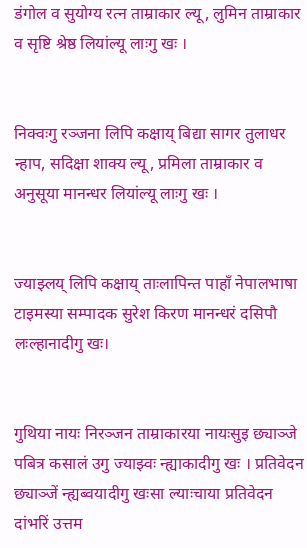डंगोल व सुयोग्य रत्न ताम्राकार ल्यू, लुमिन ताम्राकार व सृष्टि श्रेष्ठ लियांल्यू लाःगु खः ।


निक्वःगु रञ्जना लिपि कक्षाय् बिद्या सागर तुलाधर न्हाप, सदिक्षा शाक्य ल्यू, प्रमिला ताम्राकार व अनुसूया मानन्धर लियांल्यू लाःगु खः ।


ज्याझ्लय् लिपि कक्षाय् ताःलापिन्त पाहाँ नेपालभाषा टाइमस्या सम्पादक सुरेश किरण मानन्धरं दसिपौ लःल्हानादीगु खः।


गुथिया नायः निरञ्जन ताम्राकारया नायःसुइ छ्याञ्जे पबित्र कसालं उगु ज्याझ्वः न्ह्याकादीगु खः । प्रतिवेदन छ्याञ्जें न्ह्यब्वयादीगु खःसा ल्याःचाया प्रतिवेदन दांभरिं उत्तम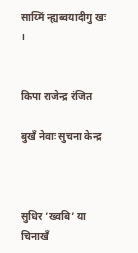साय्मिं न्ह्यब्वयादीगु खः ।


किपा राजेन्द्र रंजित

बुखँ नेवाः सुचना केन्द्र



सुधिर ’ख्वबि’ या चिनाखँ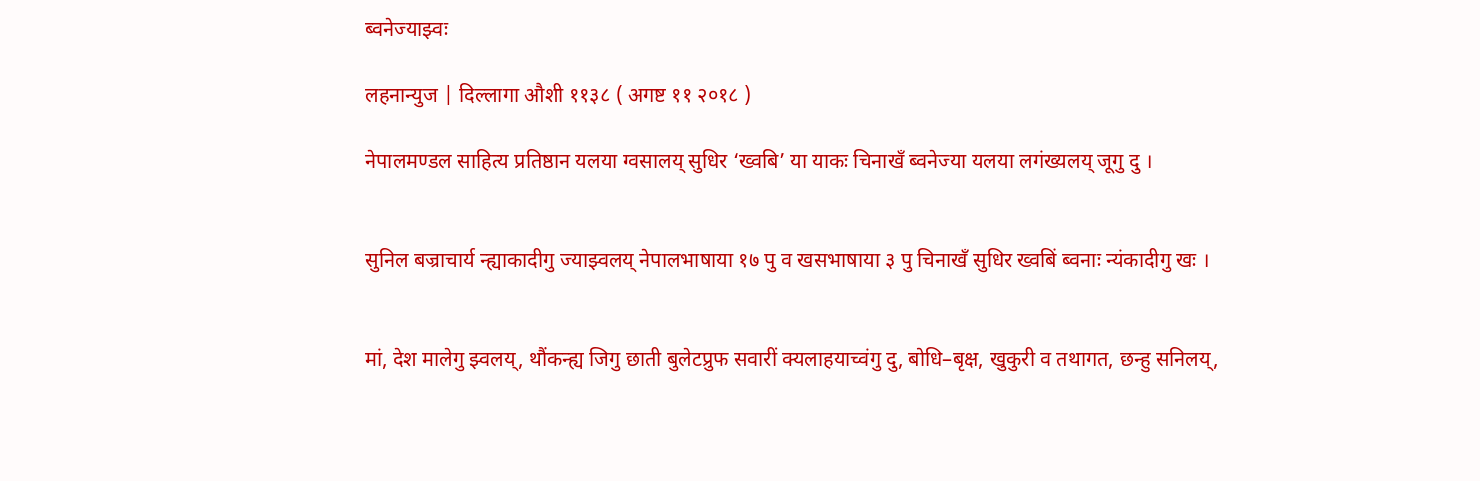ब्वनेज्याझ्वः

लहनान्युज | दिल्लागा औशी ११३८ ( अगष्ट ११ २०१८ )

नेपालमण्डल साहित्य प्रतिष्ठान यलया ग्वसालय् सुधिर ‘ख्वबि’ या याकः चिनाखँ ब्वनेज्या यलया लगंख्यलय् जूगु दु ।


सुनिल बज्राचार्य न्ह्याकादीगु ज्याझ्वलय् नेपालभाषाया १७ पु व खसभाषाया ३ पु चिनाखँ सुधिर ख्वबिं ब्वनाः न्यंकादीगु खः ।


मां, देश मालेगु झ्वलय्, थौंकन्ह्य जिगु छाती बुलेटप्रुफ सवारीं क्यलाहयाच्वंगु दु, बोधि–बृक्ष, खुकुरी व तथागत, छन्हु सनिलय्,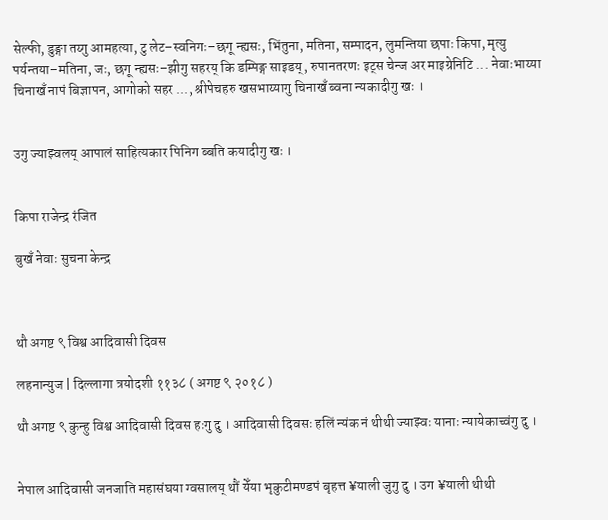सेल्फी, डुङ्गा तय्गु आमहत्या, टु लेट–स्वनिगः–छगू न्ह्यसः, भिंतुना, मतिना, सम्पादन, लुमन्तिया छपाः किपा, मृत्यु पर्यन्तया–मतिना, जः, छगू न्ह्यसः–झीगु सहरय् कि डम्पिङ्ग साइडय्, रुपानतरणः इट्स चेन्ज अर माइग्रेनिटि ... नेवाःभाय्या चिनाखँ नापं बिज्ञापन, आगोको सहर ..., श्रीपेचहरु खसभाय्यागु चिनाखँ ब्वना न्यकादीगु खः ।


उगु ज्याझ्वलय् आपालं साहित्यकार पिनिग ब्बति कयादीगु खः ।


किपा राजेन्द्र रंजित

बुखँ नेवाः सुचना केन्द्र



थौ अगष्ट ९ विश्व आदिवासी दिवस

लहनान्युज | दिल्लागा त्रयोदशी ११३८ ( अगष्ट ९ २०१८ )

थौ अगष्ट ९ कुन्हु विश्व आदिवासी दिवस हःगु दु । आदिवासी दिवसः हलिं न्यंक नं थीथी ज्याझ्वः यानाः न्यायेकाच्वंगु दु ।


नेपाल आदिवासी जनजाति महासंघया ग्वसालय् थौं येँया भृकुटीमण्डपं बृहत्त ¥याली जुगु दु । उग ¥याली थीथी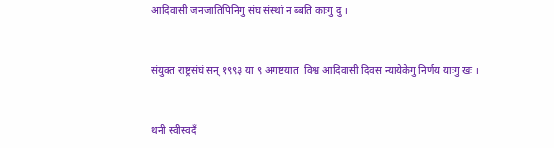आदिवासी जनजातिपिनिगु संघ संस्थां न ब्बति काःगु दु ।


संयुक्त राष्ट्रसंघं सन् १९९३ या ९ अगष्टयात  विश्व आदिवासी दिवस न्यायेकेगु निर्णय याःगु खः ।


थनी स्वीस्वदँ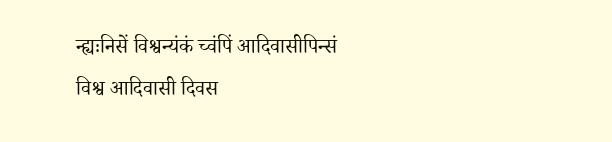न्ह्यःनिसें विश्वन्यंकं च्वंपिं आदिवासीपिन्सं विश्व आदिवासी दिवस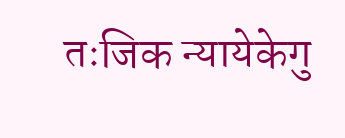तःजिक न्यायेकेगु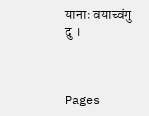यानाः वयाच्वंगु दु ।



Pages